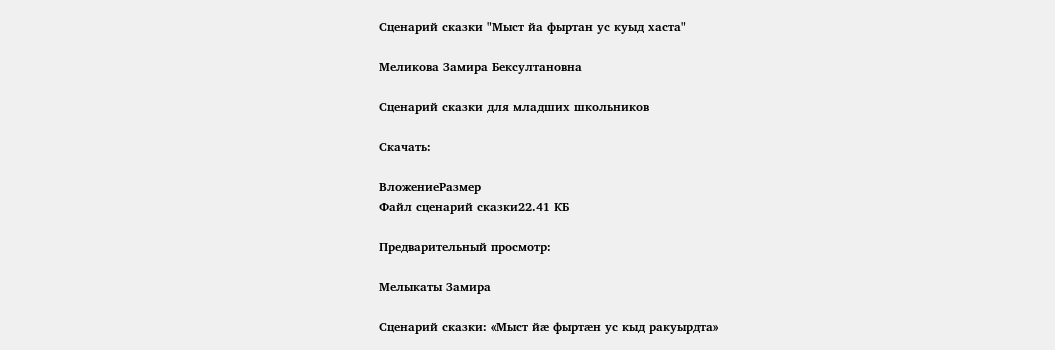Сценарий сказки "Мыст йа фыртан ус куыд хаста"

Меликова Замира Бексултановна

Сценарий сказки для младших школьников

Скачать:

ВложениеРазмер
Файл сценарий сказки22.41 КБ

Предварительный просмотр:

Мелыкаты Замира

Сценарий сказки: «Мыст йæ фыртæн ус кыд ракуырдта»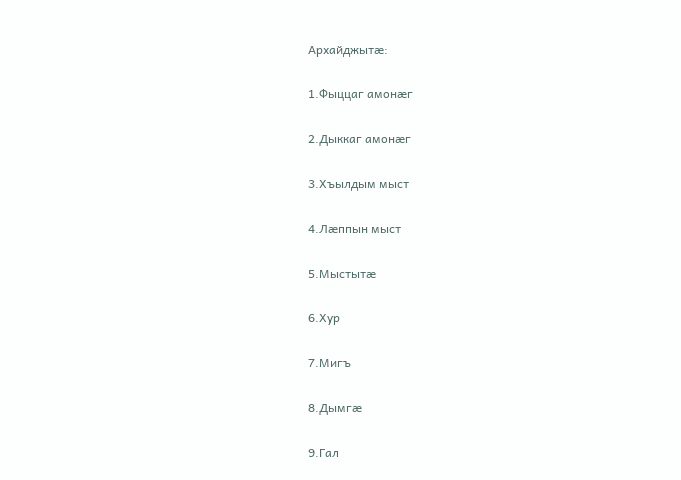Архайджытæ:

1.Фыццаг амонæг

2.Дыккаг амонæг

3.Хъылдым мыст

4.Лæппын мыст

5.Мыстытæ

6.Хур

7.Мигъ

8.Дымгæ

9.Гал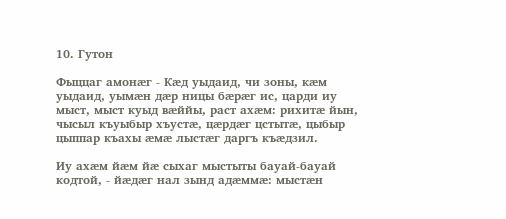10. Гутон

Фыццаг амонæг - Кæд уыдаид, чи зоны, кæм уыдаид, уымæн дæр ницы бæрæг ис, царди иу мыст, мыст куыд вæййы, раст ахæм: рихитæ йын, чысыл къуыбыр хъустæ, цæрдæг цстытæ, цыбыр цыппар къахы æмæ лыстæг даргъ къæдзил.

Иу ахæм йæм йæ сыхаг мыстыты бауай-бауай кодтой, - йæдæг нал зынд адæммæ: мыстæн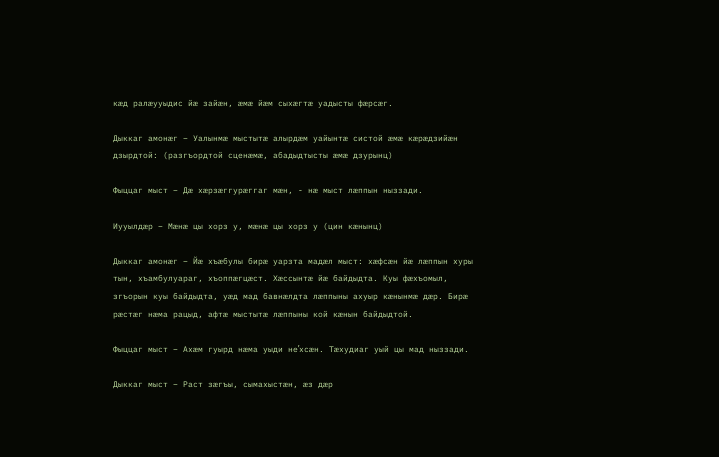кæд ралæууыдис йæ зайæн, æмæ йæм сыхæгтæ уадысты фæрсæг.

Дыккаг амонæг – Уалынмæ мыстытæ алырдæм уайынтæ систой æмæ кæрæдзийæн дзырдтой: (разгъордтой сценæмæ, абадыдтысты æмæ дзурынц)

Фыццаг мыст – Дæ хæрзæггурæггаг мæн, - нæ мыст лæппын ныззади.

Иууылдæр – Мæнæ цы хорз у, мæнæ цы хорз у (цин кæнынц)

Дыккаг амонæг – Йæ хъæбулы бирæ уарзта мадæл мыст: хæфсæн йæ лæппын хуры тын, хъамбулуараг, хъоппæгцæст. Хæссынтæ йæ байдыдта. Куы фæхъомыл, згъорын куы байдыдта, уæд мад бавнæлдта лæппыны ахуыр кæнынмæ дæр. Бирæ рæстæг нæма рацыд, афтæ мыстытæ лæппыны кой кæнын байдыдтой.

Фыццаг мыст – Ахæм гуырд нæма уыди неʹхсæн. Тæхудиаг уый цы мад ныззади.

Дыккаг мыст – Раст зæгъы, сымахыстæн, æз дæр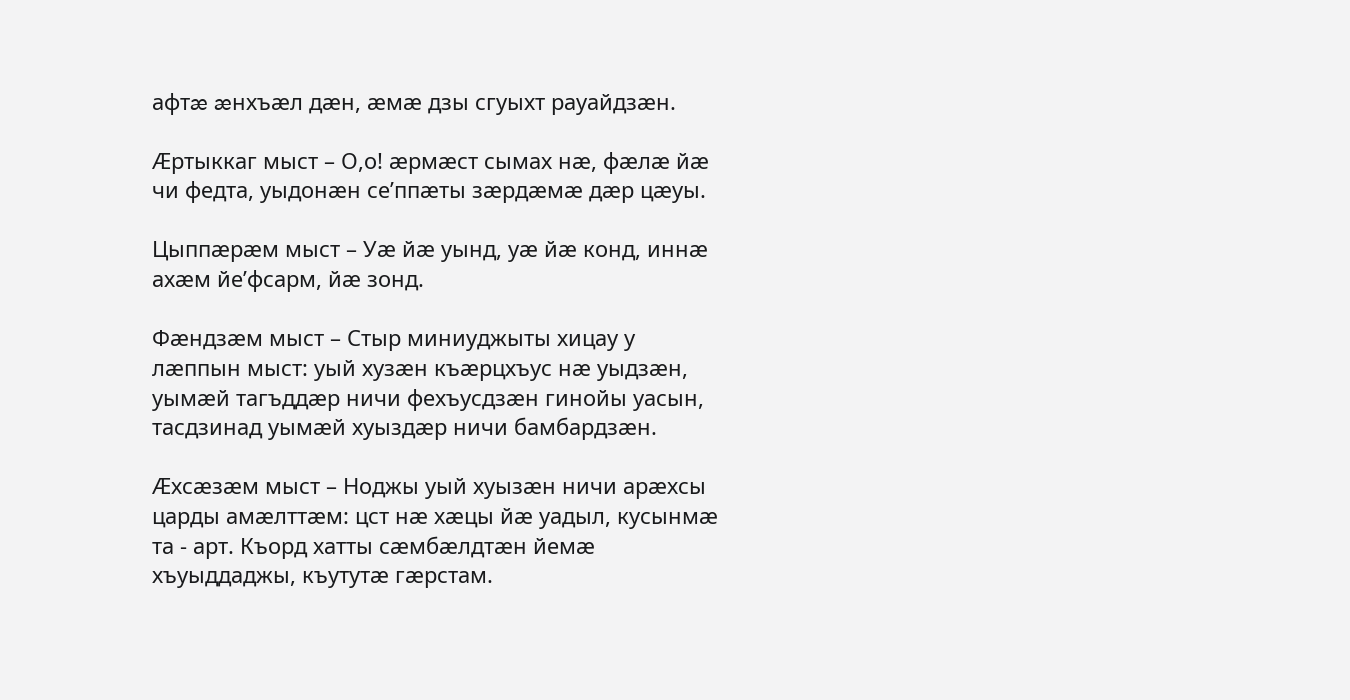афтæ æнхъæл дæн, æмæ дзы сгуыхт рауайдзæн.

Æртыккаг мыст – О,о! æрмæст сымах нæ, фæлæ йæ чи федта, уыдонæн сеʹппæты зæрдæмæ дæр цæуы.

Цыппæрæм мыст – Уæ йæ уынд, уæ йæ конд, иннæ ахæм йеʹфсарм, йæ зонд.

Фæндзæм мыст – Стыр миниуджыты хицау у лæппын мыст: уый хузæн къæрцхъус нæ уыдзæн, уымæй тагъддæр ничи фехъусдзæн гинойы уасын, тасдзинад уымæй хуыздæр ничи бамбардзæн.

Æхсæзæм мыст – Ноджы уый хуызæн ничи арæхсы царды амæлттæм: цст нæ хæцы йæ уадыл, кусынмæ та - арт. Къорд хатты сæмбæлдтæн йемæ хъуыддаджы, къутутæ гæрстам.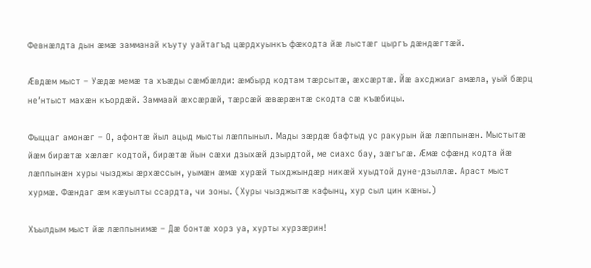Февнæлдта дын æмæ замманай къуту уайтагъд цæрдхуынкъ фæкодта йæ лыстæг цыргъ дæндæгтæй.

Æвдæм мыст – Уæдæ мемæ та хъæды сæмбæлди: æмбырд кодтам тæрсытæ, æхсæртæ. Йæ ахсджиаг амæла, уый бæрц неʹнтыст махæн къордæй. Заммаай æхсæрæй, тæрсæй æвæрæнтæ скодта сæ къæбицы.

Фыццаг амонæг – О, афонтæ йыл ацыд мысты лæппыныл. Мады зæрдæ бафтыд ус ракурын йæ лæппынæн. Мыстытæ йæм бирæтæ хæлæг кодтой, бирæтæ йын сæхи дзыхæй дзырдтой, ме сиахс бау, зæгъгæ. Æмæ сфæнд кодта йæ лæппынæн хуры чызджы æрхæссын, уымæн æмæ хурæй тыхджындæр никæй хуыдтой дуне-дзыллæ. Араст мыст хурмæ. Фæндаг æм кæуылты ссардта, чи зоны. (Хуры чызджытæ кафынц, хур сыл цин кæны.)

Хъылдым мыст йæ лæппынимæ – Дæ бонтæ хорз уа, хурты хурзæрин!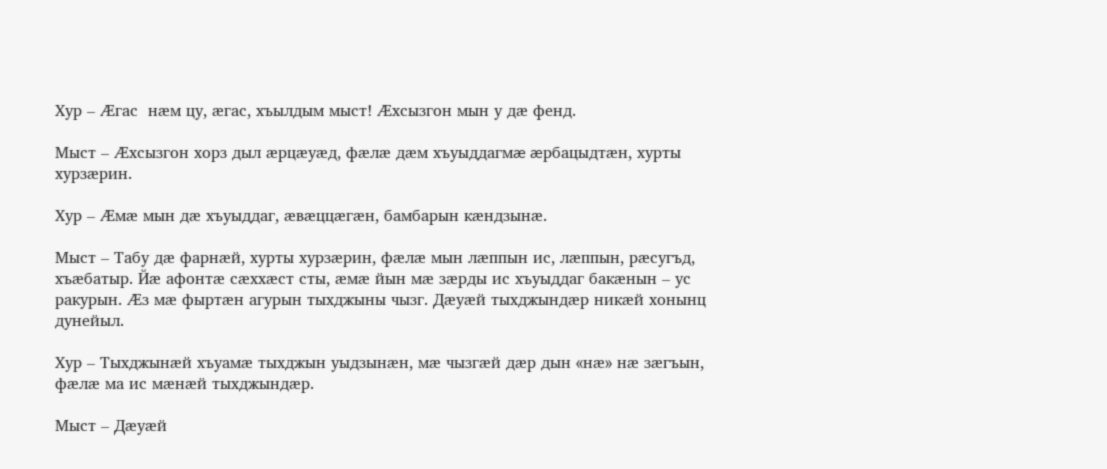Хур – Æгас  нæм цу, æгас, хъылдым мыст! Æхсызгон мын у дæ фенд.

Мыст – Æхсызгон хорз дыл æрцæуæд, фæлæ дæм хъуыддагмæ æрбацыдтæн, хурты хурзæрин.

Хур – Æмæ мын дæ хъуыддаг, æвæццæгæн, бамбарын кæндзынæ.

Мыст – Табу дæ фарнæй, хурты хурзæрин, фæлæ мын лæппын ис, лæппын, рæсугъд, хъæбатыр. Йæ афонтæ сæххæст сты, æмæ йын мæ зæрды ис хъуыддаг бакæнын – ус ракурын. Æз мæ фыртæн агурын тыхджыны чызг. Дæуæй тыхджындæр никæй хонынц дунейыл.

Хур – Тыхджынæй хъуамæ тыхджын уыдзынæн, мæ чызгæй дæр дын «нæ» нæ зæгъын, фæлæ ма ис мæнæй тыхджындæр.

Мыст – Дæуæй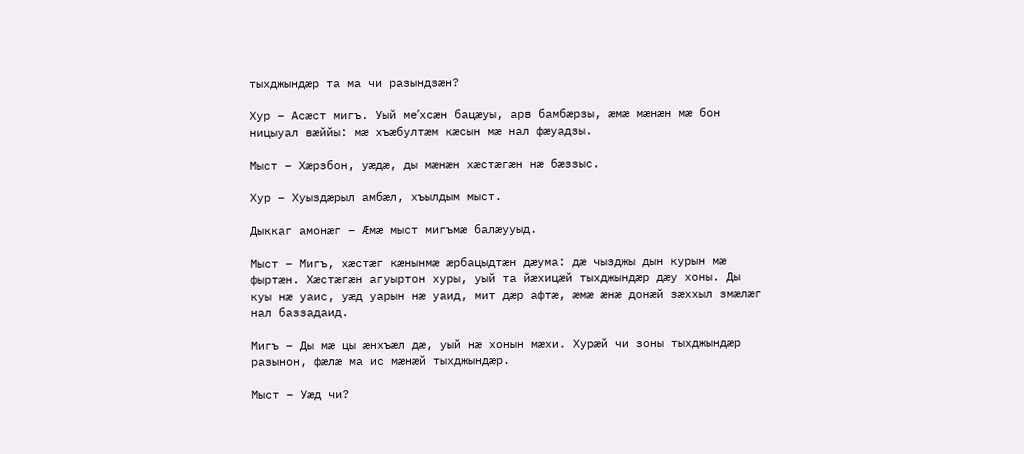тыхджындæр та ма чи разындзæн?

Хур – Асæст мигъ. Уый меʹхсæн бацæуы, арв бамбæрзы, æмæ мæнæн мæ бон ницыуал вæййы: мæ хъæбултæм кæсын мæ нал фæуадзы.

Мыст – Хæрзбон, уæдæ, ды мæнæн хæстæгæн нæ бæззыс.

Хур – Хуыздæрыл амбæл, хъылдым мыст.

Дыккаг амонæг – Æмæ мыст мигъмæ балæууыд.

Мыст – Мигъ, хæстæг кæнынмæ æрбацыдтæн дæума: дæ чызджы дын курын мæ фыртæн. Хæстæгæн агуыртон хуры, уый та йæхицæй тыхджындæр дæу хоны. Ды куы нæ уаис, уæд уарын нæ уаид, мит дæр афтæ, æмæ æнæ донæй зæххыл змæлæг нал баззадаид.

Мигъ – Ды мæ цы æнхъæл дæ, уый нæ хонын мæхи. Хурæй чи зоны тыхджындæр разынон, фæлæ ма ис мæнæй тыхджындæр.

Мыст – Уæд чи?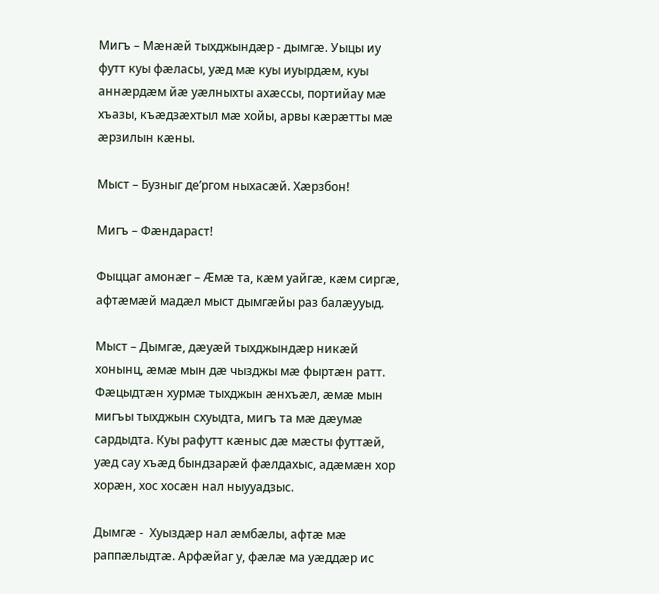Мигъ – Мæнæй тыхджындæр - дымгæ. Уыцы иу футт куы фæласы, уæд мæ куы иуырдæм, куы аннæрдæм йæ уæлныхты ахæссы, портийау мæ хъазы, къæдзæхтыл мæ хойы, арвы кæрæтты мæ æрзилын кæны.

Мыст – Бузныг деʹргом ныхасæй. Хæрзбон!

Мигъ – Фæндараст!

Фыццаг амонæг – Æмæ та, кæм уайгæ, кæм сиргæ, афтæмæй мадæл мыст дымгæйы раз балæууыд.

Мыст – Дымгæ, дæуæй тыхджындæр никæй хонынц, æмæ мын дæ чызджы мæ фыртæн ратт. Фæцыдтæн хурмæ тыхджын æнхъæл, æмæ мын мигъы тыхджын схуыдта, мигъ та мæ дæумæ сардыдта. Куы рафутт кæныс дæ мæсты футтæй, уæд сау хъæд бындзарæй фæлдахыс, адæмæн хор хорæн, хос хосæн нал ныууадзыс.

Дымгæ -  Хуыздæр нал æмбæлы, афтæ мæ раппæлыдтæ. Арфæйаг у, фæлæ ма уæддæр ис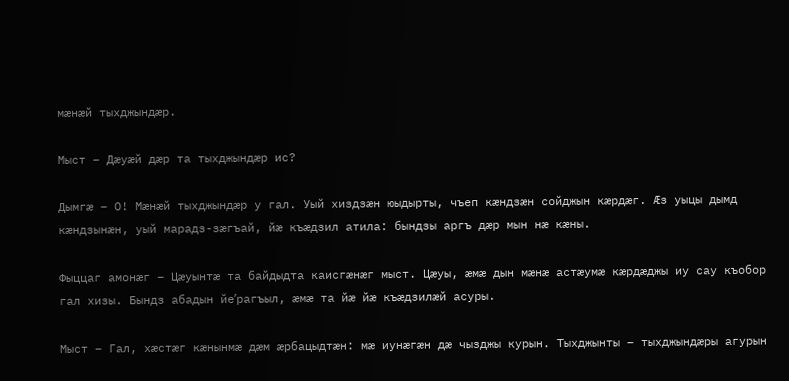мæнæй тыхджындæр.

Мыст – Дæуæй дæр та тыхджындæр ис?

Дымгæ – О! Мæнæй тыхджындæр у гал. Уый хиздзæн юыдырты, чъеп кæндзæн сойджын кæрдæг. Æз уыцы дымд кæндзынæн, уый марадз-зæгъай, йæ къæдзил атила: бындзы аргъ дæр мын нæ кæны.

Фыццаг амонæг – Цæуынтæ та байдыдта каисгæнæг мыст. Цæуы, æмæ дын мæнæ астæумæ кæрдæджы иу сау къобор гал хизы. Бындз абадын йеʹрагъыл, æмæ та йæ йæ къæдзилæй асуры.

Мыст – Гал, хæстæг кæнынмæ дæм æрбацыдтæн: мæ иунæгæн дæ чызджы курын. Тыхджынты – тыхджындæры агурын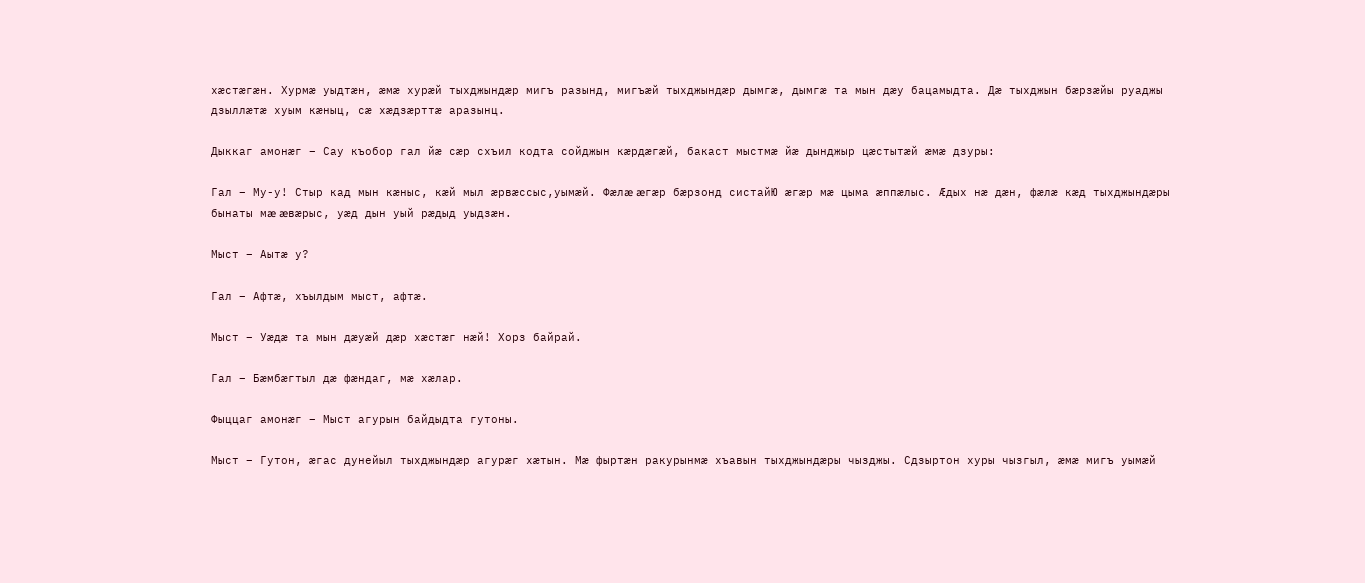хæстæгæн. Хурмæ уыдтæн, æмæ хурæй тыхджындæр мигъ разынд, мигъæй тыхджындæр дымгæ, дымгæ та мын дæу бацамыдта. Дæ тыхджын бæрзæйы руаджы дзыллæтæ хуым кæныц, сæ хæдзæрттæ аразынц.

Дыккаг амонæг – Сау къобор гал йæ сæр схъил кодта сойджын кæрдæгæй, бакаст мыстмæ йæ дынджыр цæстытæй æмæ дзуры:

Гал – Му-у! Стыр кад мын кæныс, кæй мыл æрвæссыс,уымæй. Фæлæ æгæр бæрзонд систайЮ æгæр мæ цыма æппæлыс. Æдых нæ дæн, фæлæ кæд тыхджындæры бынаты мæ æвæрыс, уæд дын уый рæдыд уыдзæн.

Мыст – Аытæ у?

Гал – Афтæ, хъылдым мыст, афтæ.

Мыст – Уæдæ та мын дæуæй дæр хæстæг нæй! Хорз байрай.

Гал – Бæмбæгтыл дæ фæндаг, мæ хæлар.

Фыццаг амонæг – Мыст агурын байдыдта гутоны.

Мыст – Гутон, æгас дунейыл тыхджындæр агурæг хæтын. Мæ фыртæн ракурынмæ хъавын тыхджындæры чызджы. Сдзыртон хуры чызгыл, æмæ мигъ уымæй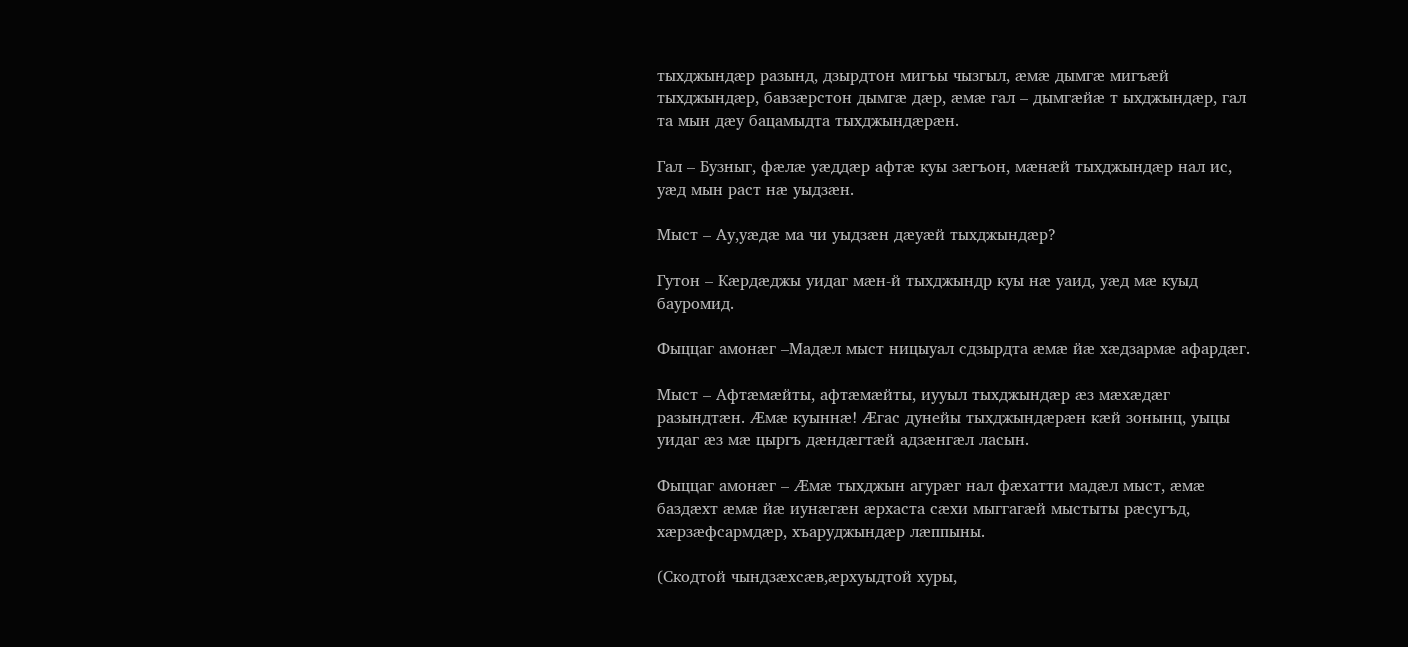тыхджындæр разынд, дзырдтон мигъы чызгыл, æмæ дымгæ мигъæй тыхджындæр, бавзæрстон дымгæ дæр, æмæ гал – дымгæйæ т ыхджындæр, гал та мын дæу бацамыдта тыхджындæрæн.

Гал – Бузныг, фæлæ уæддæр афтæ куы зæгъон, мæнæй тыхджындæр нал ис, уæд мын раст нæ уыдзæн.

Мыст – Ау,уæдæ ма чи уыдзæн дæуæй тыхджындæр?

Гутон – Кæрдæджы уидаг мæн-й тыхджындр куы нæ уаид, уæд мæ куыд бауромид.

Фыццаг амонæг –Мадæл мыст ницыуал сдзырдта æмæ йæ хæдзармæ афардæг.

Мыст – Афтæмæйты, афтæмæйты, иууыл тыхджындæр æз мæхæдæг разындтæн. Æмæ куыннæ! Æгас дунейы тыхджындæрæн кæй зонынц, уыцы уидаг æз мæ цыргъ дæндæгтæй адзæнгæл ласын.

Фыццаг амонæг – Æмæ тыхджын агурæг нал фæхатти мадæл мыст, æмæ баздæхт æмæ йæ иунæгæн æрхаста сæхи мыггагæй мыстыты рæсугъд, хæрзæфсармдæр, хъаруджындæр лæппыны.

(Скодтой чындзæхсæв,æрхуыдтой хуры,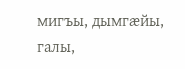мигъы, дымгæйы, галы,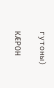гутоны)

КÆРОН